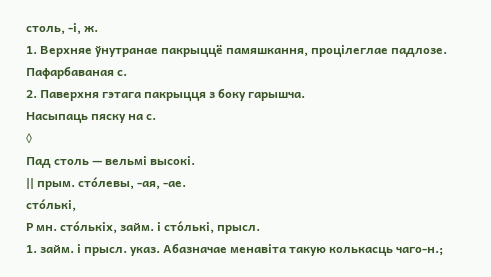столь, -і, ж.
1. Верхняе ўнутранае пакрыццё памяшкання, процілеглае падлозе.
Пафарбаваная с.
2. Паверхня гэтага пакрыцця з боку гарышча.
Насыпаць пяску на с.
◊
Пад столь — вельмі высокі.
|| прым. сто́левы, -ая, -ае.
сто́лькі,
Р мн. сто́лькіх, займ. і сто́лькі, прысл.
1. займ. і прысл. указ. Абазначае менавіта такую колькасць чаго-н.;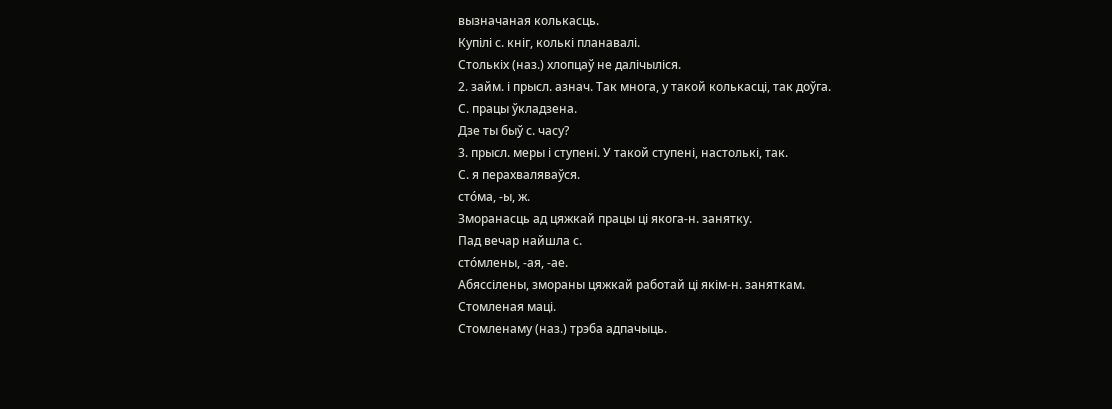вызначаная колькасць.
Купілі с. кніг, колькі планавалі.
Столькіх (наз.) хлопцаў не далічыліся.
2. займ. і прысл. азнач. Так многа, у такой колькасці, так доўга.
С. працы ўкладзена.
Дзе ты быў с. часу?
3. прысл. меры і ступені. У такой ступені, настолькі, так.
С. я перахваляваўся.
сто́ма, -ы, ж.
Зморанасць ад цяжкай працы ці якога-н. занятку.
Пад вечар найшла с.
сто́млены, -ая, -ае.
Абяссілены, змораны цяжкай работай ці якім-н. заняткам.
Стомленая маці.
Стомленаму (наз.) трэба адпачыць.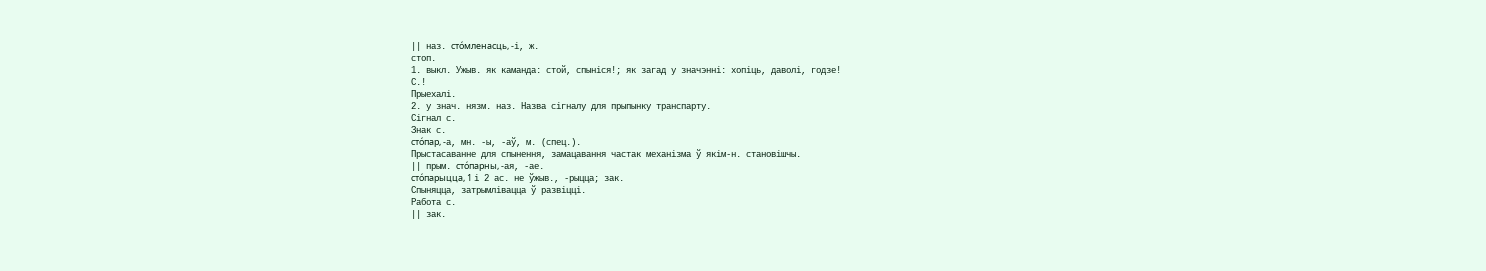|| наз. сто́мленасць, -і, ж.
стоп.
1. выкл. Ужыв. як каманда: стой, спыніся!; як загад у значэнні: хопіць, даволі, годзе!
С.!
Прыехалі.
2. у знач. нязм. наз. Назва сігналу для прыпынку транспарту.
Сігнал с.
Знак с.
сто́пар, -а, мн. -ы, -аў, м. (спец.).
Прыстасаванне для спынення, замацавання частак механізма ў якім-н. становішчы.
|| прым. сто́парны, -ая, -ае.
сто́парыцца, 1 і 2 ас. не ўжыв., -рыцца; зак.
Спыняцца, затрымлівацца ў развіцці.
Работа с.
|| зак.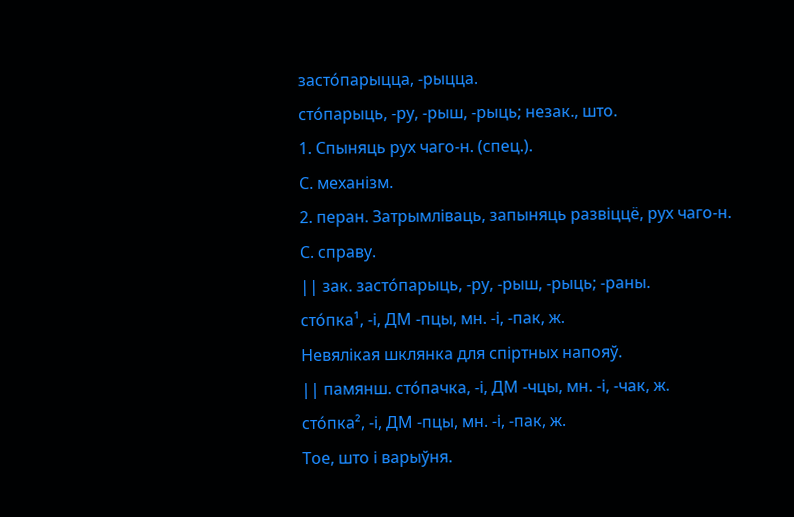засто́парыцца, -рыцца.
сто́парыць, -ру, -рыш, -рыць; незак., што.
1. Спыняць рух чаго-н. (спец.).
С. механізм.
2. перан. Затрымліваць, запыняць развіццё, рух чаго-н.
С. справу.
|| зак. засто́парыць, -ру, -рыш, -рыць; -раны.
сто́пка¹, -і, ДМ -пцы, мн. -і, -пак, ж.
Невялікая шклянка для спіртных напояў.
|| памянш. сто́пачка, -і, ДМ -чцы, мн. -і, -чак, ж.
сто́пка², -і, ДМ -пцы, мн. -і, -пак, ж.
Тое, што і варыўня.